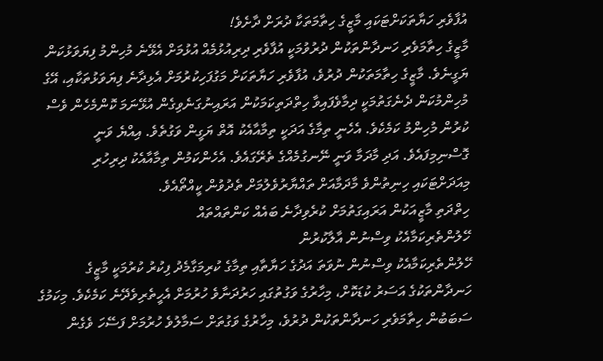އުފާވެރި ހަޔާތަކަށްޓަކައި މާޒީގެ ހިތާމަތަކާ ދުރަށް ދާށެވެ!
މާޒީގެ ހިތާމަވެރި ހަނދާންތަކުން ދުރުވުމަކީ އުފާވެރި ދިރިއުޅުމެއް އުޅުމަށް އެޅޭނެ މުހިންމު ފިޔަވަޅުކަން ޔަގީނެވެ. މާޒީގެ ހިތާމަތަކުން ދުރުވެ، އުފާވެރި ހަޔާތަކަށް މަގުފަހިކުރުމަށް އެޅިދާނެ ފިޔަވަޅުތަކާއި، އޭގެ މުހިންމުކަން ދެނެގަތުމަކީ ދިމާވެފައިވާ ހިތްދަތިކަމަކުން އަރައިނުގަނެވިގެން އުޅޭނަމަ ކޮންމެހެން ވެސް ކުރުން މުހިންމު ކަމެކެވެ. އެހެނީ ތިމާގެ އަދަކީ ތިމާއާއެކު އޮތް ޔަގީން ވަގުތެވެ. އިއްޔެ ވަނީ ގޮސްނިމިފައެވެ. އަދި މާދަމާ ވަނީ ނޭނގުމެއްގެ ތެރޭގައެވެ. އެހެންކަމުން ތިމާއާއެކު ދިރިހުރި މިއަދަށްޓަކައި ހިނިތުންވެ މާދަމާއަށް ތައްޔާރުވެލުމަށް ތެދުވުން ކީއްތޯއެވެ.
ހިތްދަތި މާޒީއަކުން އަރައިގަތުމަށް ކުރެވިދާނެ ބައެއް ކަންތައްތައް
ހޭލުންތެރިކަމާއެކު ވިސްނުން އާލާކުރުން
ހޭލުންތެރިކަމާއެކު ވިސްނުން ނުވަތަ އަދުގެ ހަޔާތާއި ތިމާގެ ކުރިމަގާމެދު ފިކުރު ކުރުމަކީ މާޒީގެ ހަނދާންތަކުގެ އަސަރު ކުޑަކޮށް، މިހާރުގެ ވަގުތުގައި ހަރުދަނާވެ ހުރުމަށް އެހީތެރިވެދޭނެ ކަމެކެވެ. މިކަމުގެ ސަބަބުން ހިތާމަވެރި ހަނދާންތަކުން ދުރުވެ، މިހާރުގެ ވަގުތަށް ސަމާލުވެ ހުރުމަށް ފަސޭހަ ވެގެން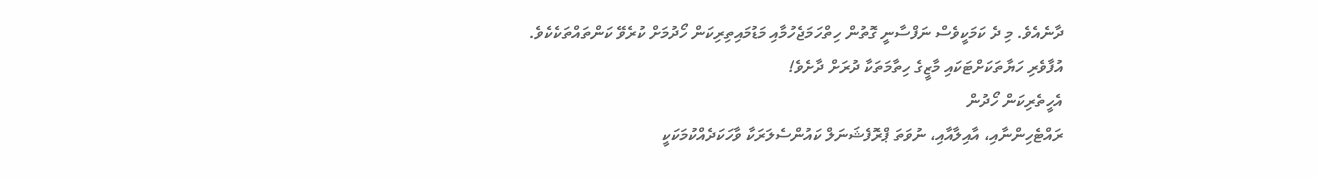ދާނެއެވެ. މި ދެ ކަމަކީވެސް ނަފްސާނީ ގޮތުން ހިތްހަމަޖެހުމާއި މަޑުމައިތިރިކަން ހޯދުމަށް ކުރެވޭ ކަންތައްތަކެކެވެ.
އުފާވެރި ހަޔާތަކަށްޓަކައި މާޒީގެ ހިތާމަތަކާ ދުރަށް ދާށެވެ!
އެހީތެރިކަން ހޯދުން
ރައްޓެހިންނާއި، އާއިލާއާއި، ނުވަތަ ޕްރޮފެޝަނަލް ކައުންސެލަރަކާ ވާހަކަދެއްކުމަކަކީ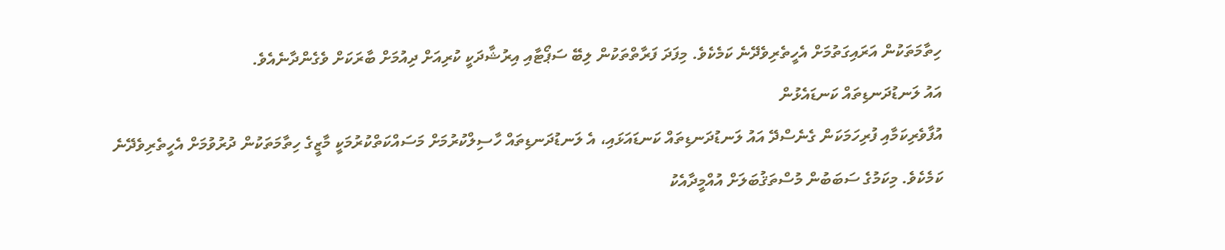ހިތާމަތަކުން އަރައިގަތުމަށް އެހީތެރިވެދޭނެ ކަމެކެވެ. މިފަދަ ފަރާތްތަކުން ލިބޭ ސަޕޯޓާއި އިރުޝާދަކީ ކުރިއަށް ދިއުމަށް ބާރަކަށް ވެގެންދާނެއެވެ.
އައު ލަނޑުދަނޑިތައް ކަނޑައެޅުން
އުފާވެރިކަމާއި ފުރިހަމަކަން ގެނެސްދޭ އައު ލަނޑުދަނޑިތައް ކަނޑައަޅައި، އެ ލަނޑުދަނޑިތައް ހާސިލްކުރުމަށް މަސައްކަތްކުރުމަކީ މާޒީގެ ހިތާމަތަކުން ދުރުވުމަށް އެހީތެރިވެދޭނެ ކަމެކެވެ. މިކަމުގެ ސަބަބުން މުސްތަޤުބަލަށް އުއްމީދާއެކު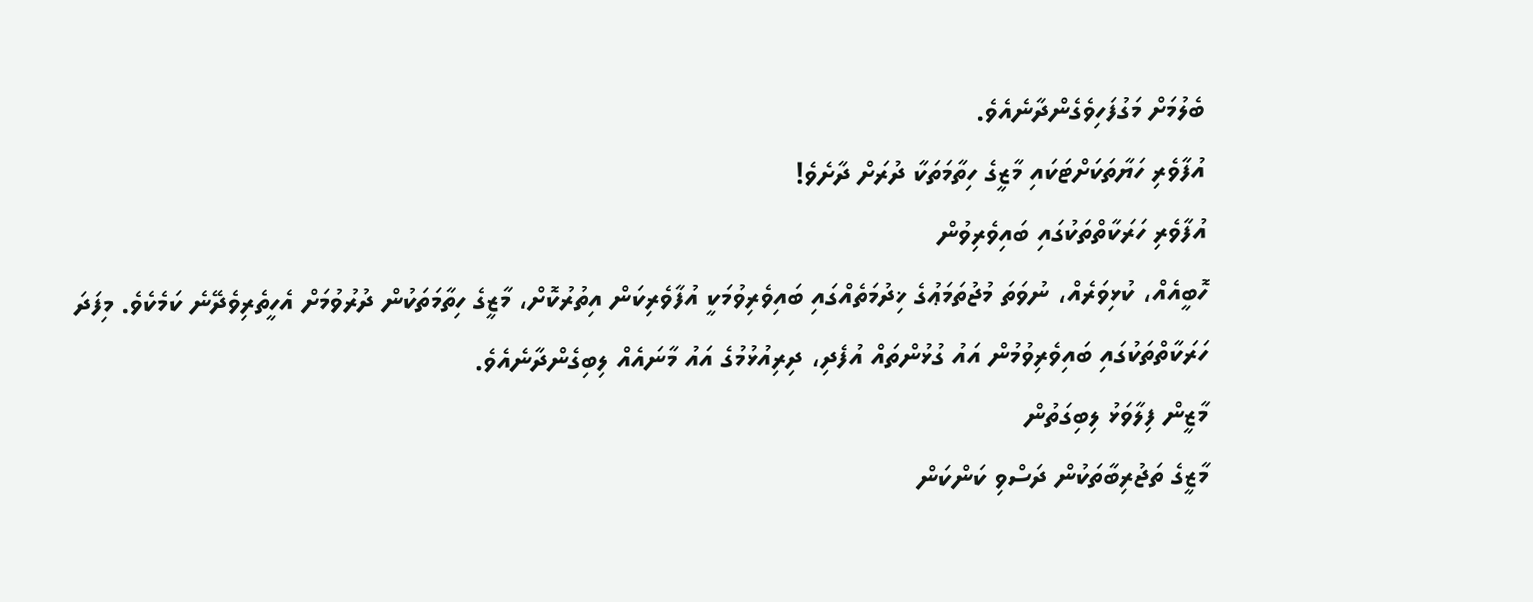ބެލުމަށް މަގުފަހިވެގެންދާނެއެވެ.
އުފާވެރި ހަޔާތަކަށްޓަކައި މާޒީގެ ހިތާމަތަކާ ދުރަށް ދާށެވެ!
އުފާވެރި ހަރަކާތްތަކުގައި ބައިވެރިވުން
ހޮބީއެއް، ކުޅިވަރެއް، ނުވަތަ މުޖުތަމަޢުގެ ޚިދުމަތެއްގައި ބައިވެރިވުމަކީ އުފާވެރިކަން އިތުރުކޮށް، މާޒީގެ ހިތާމަތަކުން ދުރުވުމަށް އެހީތެރިވެދޭނެ ކަމެކެވެ. މިފަދަ ހަރަކާތްތަކުގައި ބައިވެރިވުމުން އައު ގުޅުންތައް އުފެދި، ދިރިއުޅުމުގެ އައު މާނައެއް ލިބިގެންދާނެއެވެ.
މާޒީން ފިލާވަޅު ލިބިގަތުން
މާޒީގެ ތަޖުރިބާތަކުން ދަސްވި ކަންކަން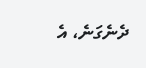ދެނެގަނެ، އެ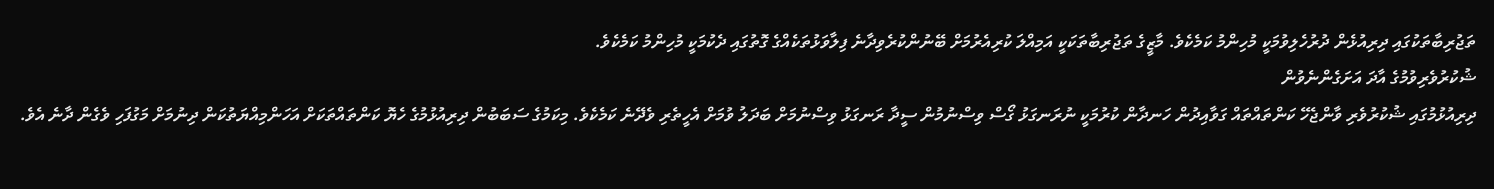ތަޖުރިބާތަކުގައި ދިރިއުޅެން ދުރުހެލިވުމަކީ މުހިންމު ކަމެކެވެ. މާޒީގެ ތަޖުރިބާތަކަކީ އަމިއްލަ ކުރިއެރުމަށް ބޭނުންކުރެވިދާނެ ފިލާވަޅުތަކެއްގެ ގޮތުގައި ދެކުމަކީ މުހިންމު ކަމެކެވެ.
ޝުކުރުވެރިވުމުގެ އާދަ އަށަގެންނެވުން
ދިރިއުޅުމުގައި ޝުކުރުވެރި ވާންޖެހޭ ކަންތައްތައް ގަވާއިދުން ހަނދާން ކުރުމަކީ ނުރަނގަޅު ގޯސް ވިސްނުމުން ސީދާ ރަނގަޅު ވިސްނުމަށް ބަދަލު ވުމަށް އެހީތެރި ވެދޭނެ ކަމެކެވެ. މިކަމުގެ ސަބަބުން ދިރިއުޅުމުގެ ހެޔޮ ކަންތައްތަކަށް އަހަންމިއްޔަތުކަން ދިނުމަށް މަގުފަހި ވެގެން ދާނެ އެވެ.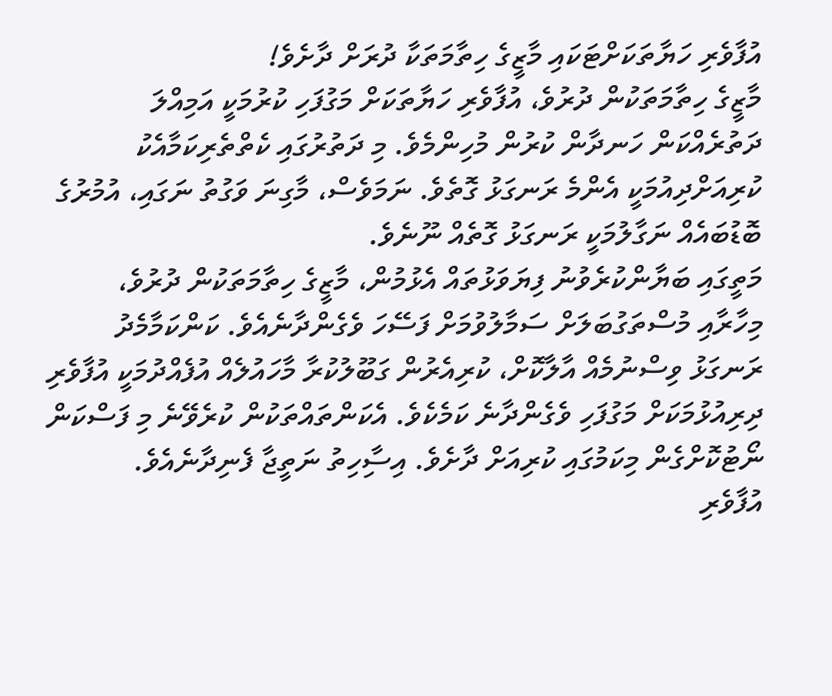އުފާވެރި ހަޔާތަކަށްޓަކައި މާޒީގެ ހިތާމަތަކާ ދުރަށް ދާށެވެ!
މާޒީގެ ހިތާމަތަކުން ދުރުވެ، އުފާވެރި ހަޔާތަކަށް މަގުފަހި ކުރުމަކީ އަމިއްލަ ދަތުރެއްކަން ހަނދާން ކުރުން މުހިންމެވެ. މި ދަތުރުގައި ކެތްތެރިކަމާއެކު ކުރިއަށްދިއުމަކީ އެންމެ ރަނގަޅު ގޮތެވެ. ނަމަވެސް، މާގިނަ ވަގުތު ނަގައި، އުމުރުގެ ބޮޑުބައެއް ނަގާލުމަކީ ރަނގަޅު ގޮތެއް ނޫނެވެ.
މަތީގައި ބަޔާންކުރެވުނު ފިޔަވަޅުތައް އެޅުމުން، މާޒީގެ ހިތާމަތަކުން ދުރުވެ، މިހާރާއި މުސްތަގުބަލަށް ސަމާލުވުމަށް ފަސޭހަ ވެގެންދާނެއެވެ. ކަންކަމާމެދު ރަނގަޅު ވިސްނުމެއް އާލާކޮށް، ކުރިއެރުން ގަބޫލުކުރާ މާހައުލެއް އުފެއްދުމަކީ އުފާވެރި ދިރިއުޅުމަކަށް މަގުފަހި ވެގެންދާނެ ކަމެކެވެ. އެކަންތައްތަކުން ކުރެވޭނެ މި ފަސްކަން ނޯޓުކޮށްގެން މިކަމުގައި ކުރިއަށް ދާށެވެ. އިސާިހިތު ނަތީޖާ ފެނިދާނެއެވެ.
އުފާވެރި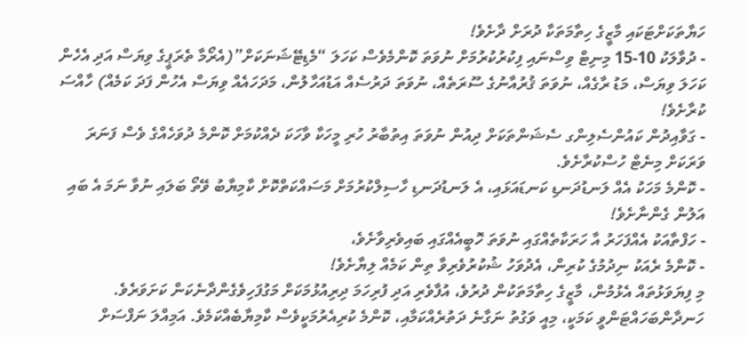ހަޔާތަކަށްޓަކައި މާޒީގެ ހިތާމަތަކާ ދުރަށް ދާށެވެ!
- ދުވާލަކު 10-15 މިނިޓް ވިސްނައި ފިކުރުކުރުމަށް ނުވަތަ ކޮންމެވެސް ކަހަލަ “މެޑިޓޭޝަނަކަށް”(އެރޯމާ ތެރަޕީގެ ވިޔަސް އަދި އެހެން ކަހަލަ ވިޔަސް، މަޑު ރާގެއް، ނުވަތަ ޤުރުއާނުގެ ސޫރަތެއް، ނުވަތަ ދަރުސެއް އަޑުއަހާލުން، މަދަހައެއް ވިޔަސް އެހުން ފަދަ ކަމެއް) ހާއްސަ ކުރާށެވެ!
- ގަވާއިދުން ކައުންސެލިންގ ސެޝަންތަކަށް ދިއުން ނުވަތަ އިތުބާރު ހުރި މީހަކާ ވާހަކަ ދެއްކުމަށް ކޮންމެ ދުވަހެއްގެ ވެސް ފަނަރަ ވަރަކަށް މިނެޓް ހުސްކުރާށެވެ.
- ކޮންމެ މަހަކު އެއް ލަނޑުދަނޑި ކަނޑައަޅައި، އެ ލަނޑުދަނޑި ހާސިލްކުރުމަށް މަސައްކަތްކޮށް ކާމިޔާބު ވޭތޯ ބަލައި ނުވާ ނަމަ އެ ބައި އަލުން ގެންނާށެވެ!
- ހަފްތާއަކު އެއްފަހަރު އާ ހަރަކާތެއްގައި ނުވަތަ ހޮބީއެއްގައި ބައިވެރިވާށެވެ،
- ކޮންމެ ރެއަކު ނިދުމުގެ ކުރިން، އެދުވަހު ޝުކުރުވެރިވާ ތިން ކަމެއް ލިޔާށެވެ!
މި ފިޔަވަޅުތައް އެޅުމުން، މާޒީގެ ހިތާމަތަކުން ދުރުވެ، އުފާވެރި އަދި ފުރިހަމަ ދިރިއުޅުމަކަށް މަގުފަހިވެގެންދާނެކަން ކަށަވަރެވެ. ހަނދާންބަހައްޓަންވީ ކަމަކީ، މިއީ ވަގުތު ނަގާނެ ދަތުރެއްކަމާއި، ކޮންމެ ކުރިއެރުމަކީވެސް ކާމިޔާބެއްކަމެވެ. އަމިއްލަ ނަފްސަށް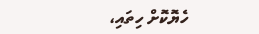ހެޔޮކޮށް ހިތައި،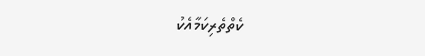ކެތްތެރިކަމާއެކު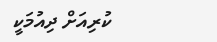ކުރިއަށް ދިއުމަކީ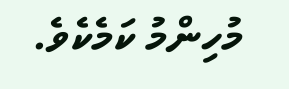މުހިންމު ކަމެކެވެ.